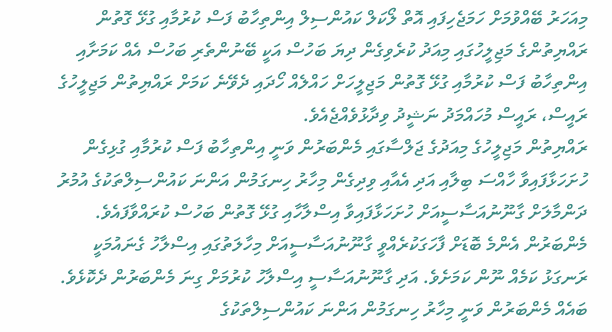މިއަހަރު ބޭއްވުމަށް ހަމަޖެހިފައި އޮތް ލޯކަލް ކައުންސިލް އިންތިހާބު ފަސް ކުރުމާއި ގުޅޭ ގޮތުން ރައްޔިތުންގެ މަޖިލީހުގައި މިއަދު ކުރެވިގެން ދިޔަ ބަހުސް އަކީ ބޭނުންތެރި ބަހުސް އެއް ކަމަށާއި އިންތިހާބު ފަސް ކުރުމާއި ގުޅޭ ގޮތުން މަޖިލީހަށް ހައްލެއް ހޯދައި ދެވޭނެ ކަމަށް ރައްޔިތުން މަޖިލީހުގެ ރައީސް، ރައީސް މުހައްމަދު ނަޝީދު ވިދާޅުވެއްޖެއެވެ.
ރައްޔިތުން މަޖިލީހުގެ މިއަދުގެ ޖަލްސާގައި މެންބަރުން ވަނީ އިންތިހާބު ފަސް ކުރުމާއި ގުޅިގެން ހުށަހަޅާފައިވާ ހާއްސަ ބިލާއި އަދި އެއާއި ވިދިގެން މިހާރު ހިނގަމުން އަންނަ ކައުންސިލްތަކުގެ އުމުރު ދަންމާލަށް ގާނޫނުއަސާސީއަށް ހުށަހަޅާފައިވާ އިސްލާހާއި ގުޅޭ ގޮތުން ބަހުސް ކުރައްވާފައެވެ.
މެންބަރުން އެންމެ ބޮޑަށް ފާހަގަކުރެއްވީ ގާނޫނުއަސާސީއަށް މިހާލަތުގައި އިސްލާހު ގެނައުމަކީ ރަނގަޅު ކަމެއް ނޫން ކަމަށެވެ. އަދި ގާނޫނުއަސާސީ އިސްލާހު ކުރުމަށް ގިނަ މެންބަރުން ދެކޮޅެވެ. ބައެއް މެންބަރުން ވަނީ މިހާރު ހިނގަމުން އަންނަ ކައުންސިލްތަކުގެ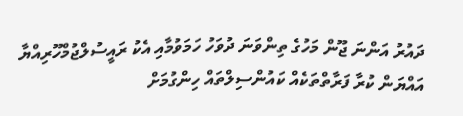ދައުރު އަންނަ ޖޫން މަހުގެ ތިންވަނަ ދުވަހު ހަމަވުމާއި އެކު ރައީސުލްޖުމްހޫރިއްޔާ އައްޔަން ކުރާ ފަރާތްތަކެއް ކައުންސިލްތައް ހިންގުމަށް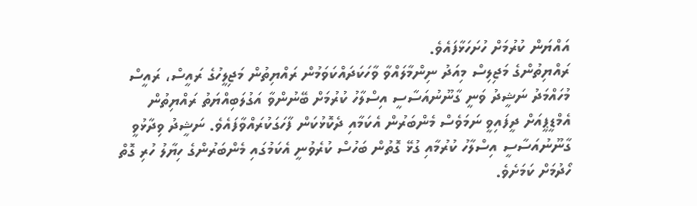އައްޔަން ކުރުމަށް ހުށަހަޅާފައެވެ.
ރައްޔިތުންގެ މަޖިލިސް މިއަދު ނިންމާލައްވާ ވާހަކަދައްކަވަމުން ރައްޔިތުން މަޖިލީހުގެ ރައީސް، ރައީސް މުހައްމަދު ނަޝީދު ވަނީ ގާނޫނުއަސާސީ އިސްލާހު ކުރުމަށް ބޭނުންވާ އަގުލަބިއްޔަތު ރައްޔިތުން އެމްޑީޕީއަށް ދީފައިވީ ނަމަވެސް މެންބަރުން އެކަމާއި ދެކޮޅުކަން ފާހަގަކުރައްވާފައެވެ. ނަޝީދު ވިދާޅުވީ ގާނޫނުއަސާސީ އިސްލާހު ކުރުމާއި ގުޅޭ ގޮތުން ބަހުސް ކުރެވުނީ އެކަމުގައި މެންބަރުންގެ ހިޔާލު ހުރި ގޮތް ހޯދުމަށް ކަމަށެވެ.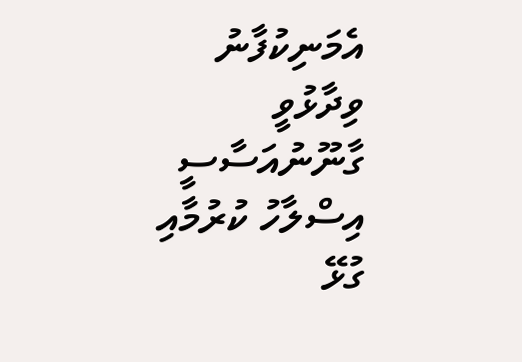އެމަނިކުފާނު ވިދާޅުވީ ގާނޫނުއަސާސީ އިސްލާހު ކުރުމާއި ގުޅޭ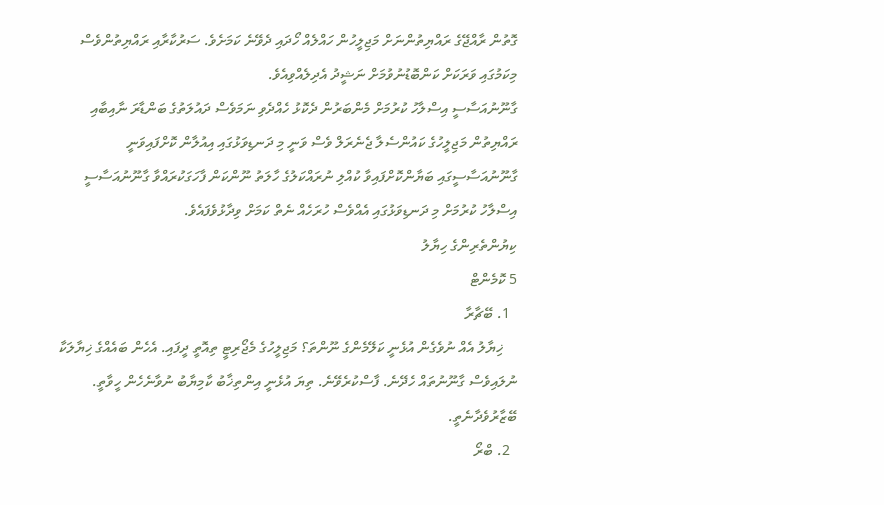ގޮތުން ރާއްޖޭގެ ރައްޔިތުންނަށް މަޖިލީހުން ހައްލެއް ހޯދައި ދެވޭނެ ކަމަށެވެ. ސަރުކާރާއި ރައްޔިތުންވެސް މިކަމުގައި ވަރަކަށް ކަންބޮޑުނުވުމަށް ނަޝީދު އެދިލެއްވިއެވެ.
ގާނޫނުއަސާސީ އިސްލާހު ކުރުމަށް މެންބަރުން ދެކޮޅު ހެއްދެވި ނަމަވެސް ދައުލަތުގެ ބަންޑާރަ ނާއިބާއި ރައްޔިތުން މަޖިލީހުގެ ކައުންސެލާ ޖެނެރަލް ވެސް ވަނީ މި ދަނޑިވަޅުގައި އިއުލާން ކޮށްފައިވަނީ ގާނޫނުއަސާސީގައި ބަޔާންކޮށްފައިވާ ކުއްލި ނުރައްކަލުގެ ހާލަތު ނޫންކަން ފާހަގަކުރައްވާ ގާނޫނުއަސާސީ އިސްލާހު ކުރުމަށް މި ދަނޑިވަޅުގައި އެއްވެސް ހުރަހެއް ނެތް ކަމަށް ވިދާޅުވެފައެވެ.
ކިޔުންތެރިންގެ ހިޔާލު
5 ކޮމެންޓް
  1. ބޭޗާރާ
    ޚިޔާލު އެއް ނުވެގެން އުޅެނީ ކަލޭމެންގެ ނޫންތަ؟ މަޖިލީހުގެ މެޖޯރިޓީ ތިއޮތީ ދީފައި. އެހެން ބައެއްގެ ޚިޔާލަކާ ނުލައިވެސް ގާނޫނުތައް ހެދޭނެ. ފާސްކުރެވޭނެ. ތިޔަ އުޅެނީ އިންތިޚާބު ކާމިޔާބު ނުވާނެހެން ހީވާތީ. ބޭޒާރުވެދާނެތީ.
  2. ބްރޯ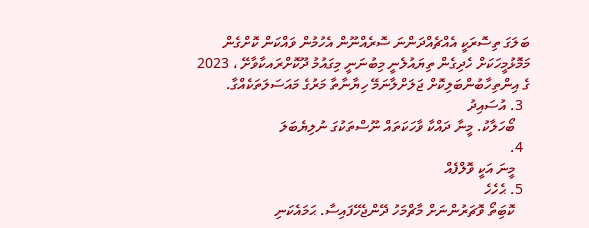ބަލަގަ ތިސޮރަކީ އެއްޗެއްދަންނަ ސޮރެއްނޫން އެހުމުން ވައްކަން ކޮށްގެން މަމޮޅުމީހަކަށް ހެދިގެން ތިޔައުލެނީ މިބުނަނީ މިގައުމު ދޫކޮށްރައކާވާށޭ ، 2023 ގެ އިންތިހާބުންބަލިކޮށް ޖަލަށްލާނަމޭ ހިޔާނާތާ މަރުގެ މައަސަލަތަކެއްގާ.
  3. އުސައިދު
    ބޯހަލާކު. މީނާ ދައްކާ ވާހަކަތައް ނޫސްތަކުގަ ނުލިޔެބަލަ
  4.
    މީނަ އަކީ ވޮލްފެއް
  5. ޙެހެހެ
    ކޮބަިތޯ ވޮޗަރުންނަށް މާޗްމަހު ދޭންޖެހޭފައިސާ. ޙަމައެކަނި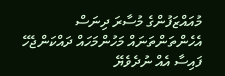މުއައްޒަފުންގެ މުސާރަ ދިނަސް އެހެންތަންތަނައް މަހުންމަހައް ދައްކަންޖެހޭ ފައިސާ އެއް ނުދެވެޔޭ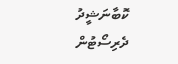ކޮބާނަޝީދު ދެރިސޯޓުން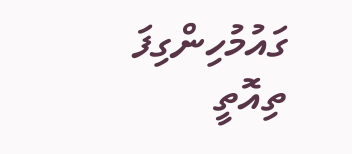ގައުމުހިންގިފަ ތިއޮތީ